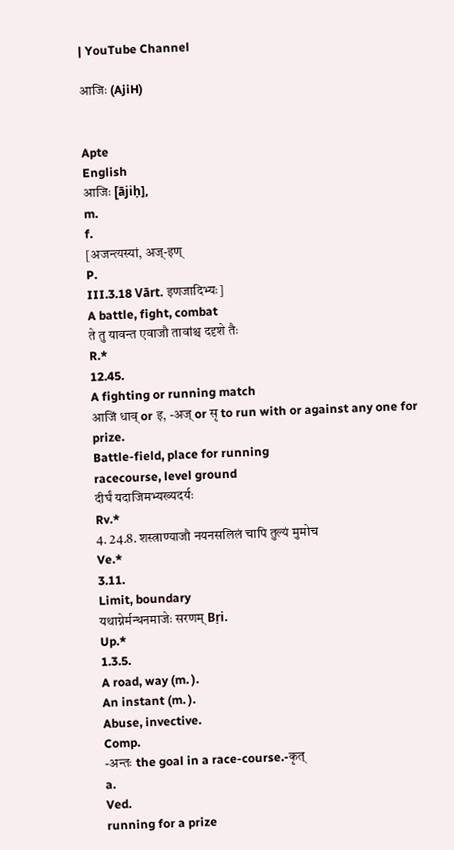| YouTube Channel

आजिः (AjiH)


Apte
English
आजिः [ājiḥ],
m.
f.
[अजन्त्यस्यां, अज्-इण्
P.
III.3.18 Vārt. इणजादिभ्यः]
A battle, fight, combat
ते तु यावन्त एवाजौ तावांश्च ददृशे तैः
R.*
12.45.
A fighting or running match
आजिं धाव् or इ, -अज् or सृ to run with or against any one for prize.
Battle-field, place for running
racecourse, level ground
दीर्घं यदाजिमभ्यख्यदर्यः
Rv.*
4. 24.8. शस्त्राण्याजौ नयनसलिलं चापि तुल्यं मुमोच
Ve.*
3.11.
Limit, boundary
यथाग्नेर्मन्थनमाजेः सरणम् Bṛi.
Up.*
1.3.5.
A road, way (m. ).
An instant (m. ).
Abuse, invective.
Comp.
-अन्तः the goal in a race-course.-कृत्
a.
Ved.
running for a prize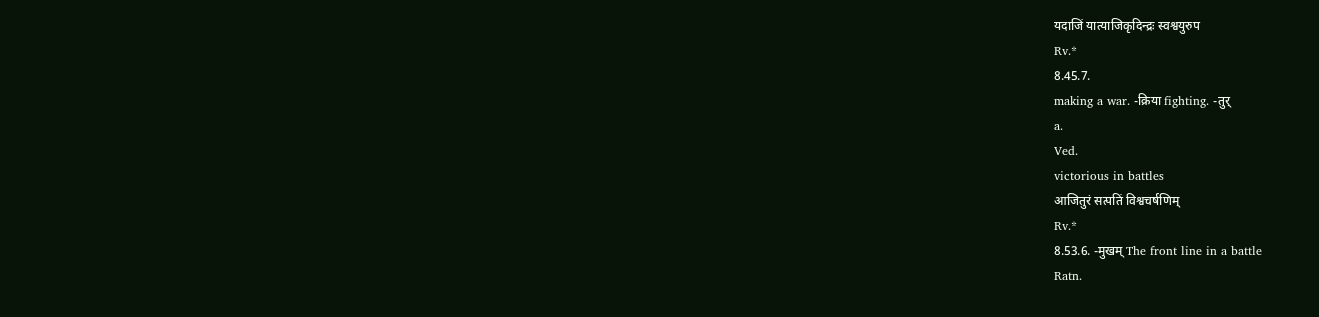यदाजिं यात्याजिकृदिन्द्रः स्वश्वयुरुप
Rv.*
8.45.7.
making a war. -क्रिया fighting. -तुर्
a.
Ved.
victorious in battles
आजितुरं सत्पतिं विश्वचर्षणिम्
Rv.*
8.53.6. -मुखम् The front line in a battle
Ratn.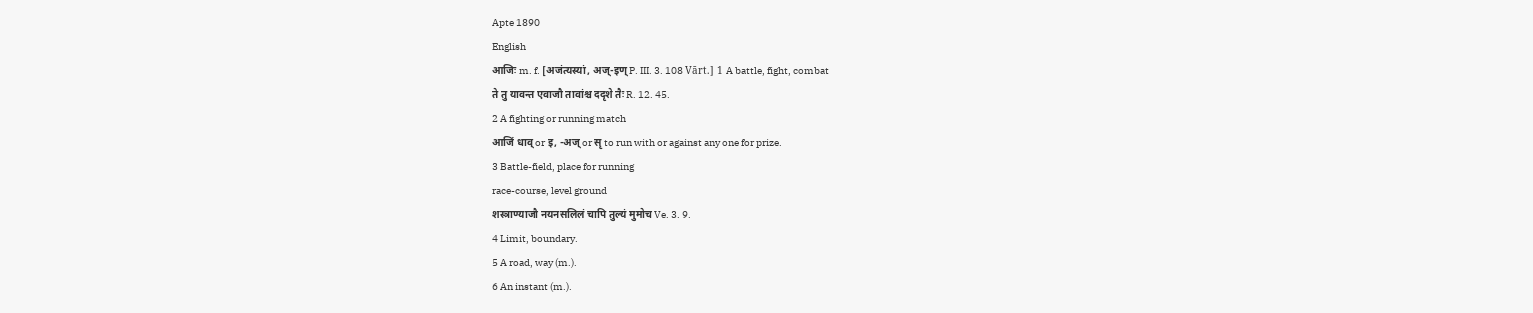Apte 1890
English
आजिः m. f. [अजंत्यस्यां, अज्-इण् P. III. 3. 108 Vārt.] 1 A battle, fight, combat
ते तु यावन्त एवाजौ तावांश्च ददृशे तैः R. 12. 45.
2 A fighting or running match
आजिं धाव् or इ, -अज् or सृ to run with or against any one for prize.
3 Battle-field, place for running
race-course, level ground
शस्त्राण्याजौ नयनसलिलं चापि तुल्यं मुमोच Ve. 3. 9.
4 Limit, boundary.
5 A road, way (m.).
6 An instant (m.).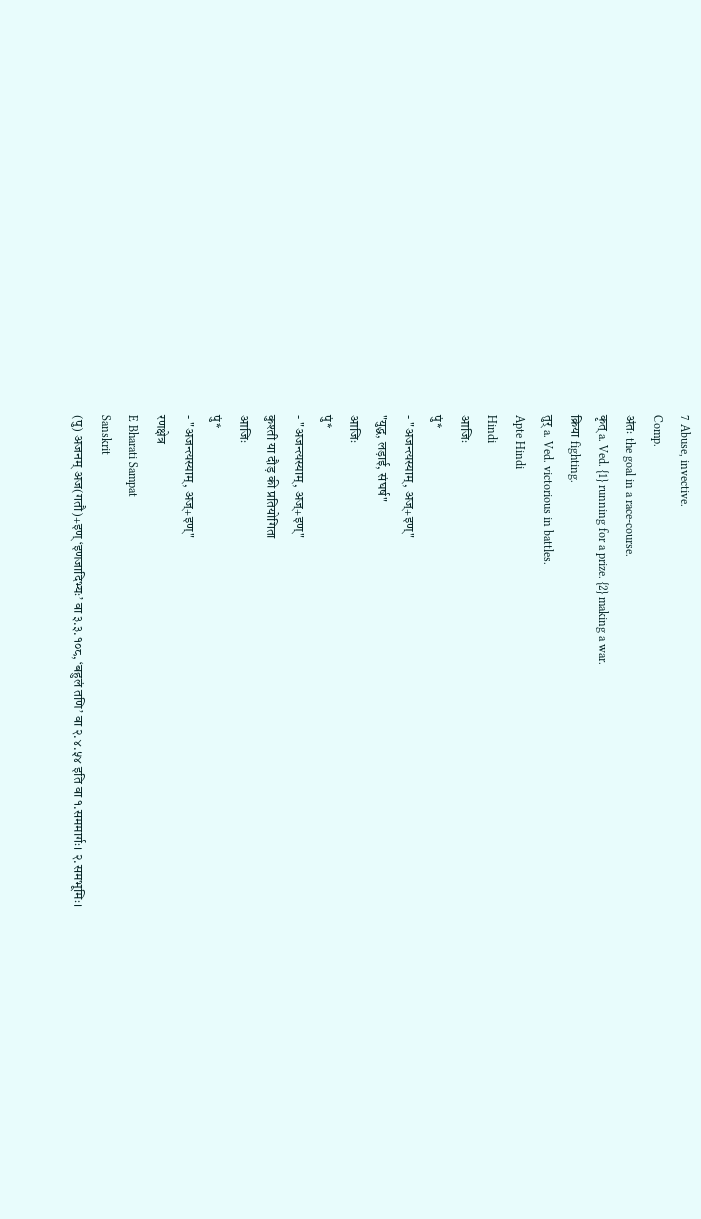7 Abuse, invective.
Comp.
अंतः the goal in a race-course.
कृत् a. Ved. {1} running for a prize. {2} making a war.
क्रिया fighting.
तुर् a. Ved. victorious in battles.
Apte Hindi
Hindi
आजिः
पुं*
- "अजन्त्यस्याम्, अज्+इण्"
"युद्ध, लड़ाई, संघर्ष"
आजिः
पुं*
- "अजन्त्यस्याम्, अज्+इण्"
कुश्ती या दौड़ की प्रतियोगिता
आजिः
पुं*
- "अजन्त्यस्याम्, अज्+इण्"
रणक्षेत्र
E Bharati Sampat
Sanskrit
(पु) अजनम् अज(गतौ)+इण् ‘इणजादिभ्यः’ वा ३.३.१०८, ‘बहुलं तणि’ वा २.४.५४ इति वा १.सममार्गः। २.समभूमिः।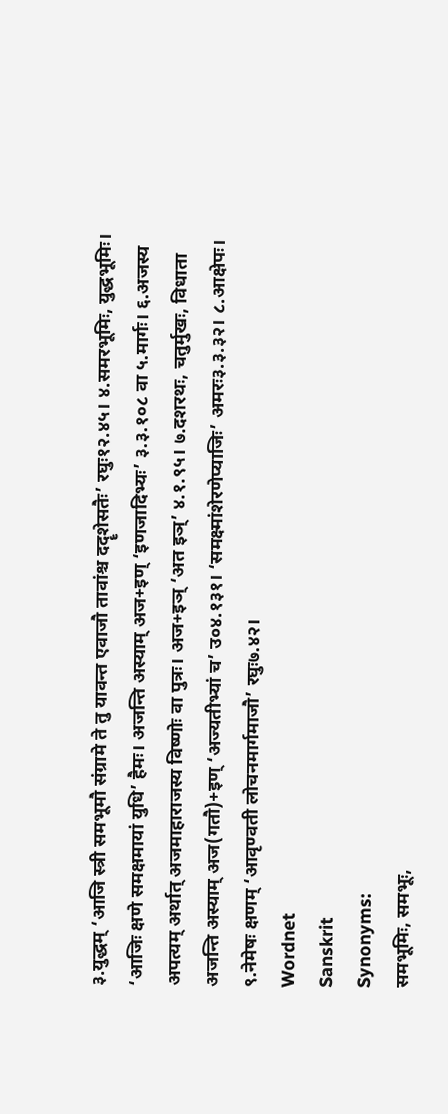३.युद्धम् ‘आजि स्त्री समभूमौ संग्रामे ते तु यावन्त एवाजौ तावांश्च ददॄशेसतैः’ रघुः१२.४५। ४.समरभूमिः, युद्धभूमिः। ‘आजिः क्षणे समक्षमायां युधि’ हैमः। अजन्ति अस्याम् अज+इण् ‘इणजादिभ्यः’ ३.३.१०८ वा ५.मार्गः। ६.अजस्य अपत्यम् अर्थात् अजमाहाराजस्य विष्णोः वा पुत्रः। अज+इञ् ‘अत इञ्’ ४.१.९५। ७.दशरथः, चतुर्मुखः, विधाता अजन्ति अस्याम् अज(गतौ)+इण् ‘अज्यतीभ्यां च’ उ०४.१३१। ‘समक्ष्मांशेरणेप्याजिः’ अमरः३.३.३२। ८.आक्षेपः। ९.नेमेषः क्षणम् ‘आवृण्वती लोचनमार्गमाजौ’ रघुः७.४२।
Wordnet
Sanskrit
Synonyms:
समभूमिः, समभूः,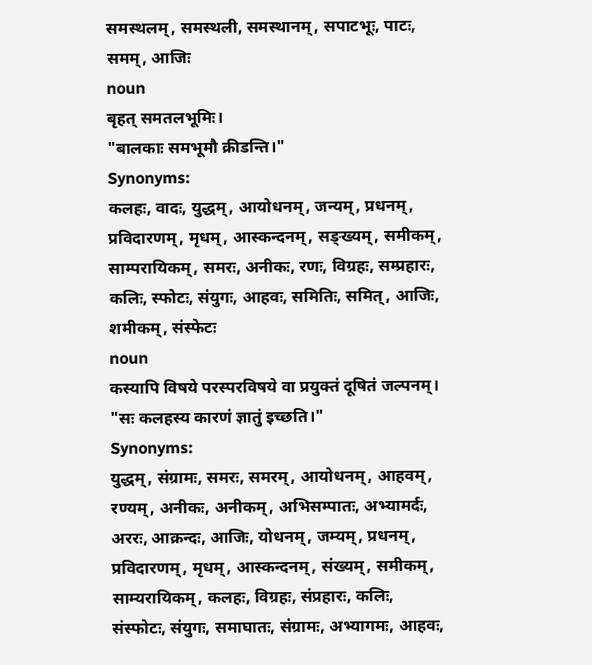समस्थलम्, समस्थली, समस्थानम्, सपाटभूः, पाटः, समम्, आजिः
noun
बृहत् समतलभूमिः।
"बालकाः समभूमौ क्रीडन्ति।"
Synonyms:
कलहः, वादः, युद्धम्, आयोधनम्, जन्यम्, प्रधनम्, प्रविदारणम्, मृधम्, आस्कन्दनम्, सङ्ख्यम्, समीकम्, साम्परायिकम्, समरः, अनीकः, रणः, विग्रहः, सम्प्रहारः, कलिः, स्फोटः, संयुगः, आहवः, समितिः, समित्, आजिः, शमीकम्, संस्फेटः
noun
कस्यापि विषये परस्परविषये वा प्रयुक्तं दूषितं जल्पनम्।
"सः कलहस्य कारणं ज्ञातुं इच्छति।"
Synonyms:
युद्धम्, संग्रामः, समरः, समरम्, आयोधनम्, आहवम्, रण्यम्, अनीकः, अनीकम्, अभिसम्पातः, अभ्यामर्दः, अररः, आक्रन्दः, आजिः, योधनम्, जम्यम्, प्रधनम्, प्रविदारणम्, मृधम्, आस्कन्दनम्, संख्यम्, समीकम्, साम्यरायिकम्, कलहः, विग्रहः, संप्रहारः, कलिः, संस्फोटः, संयुगः, समाघातः, संग्रामः, अभ्यागमः, आहवः,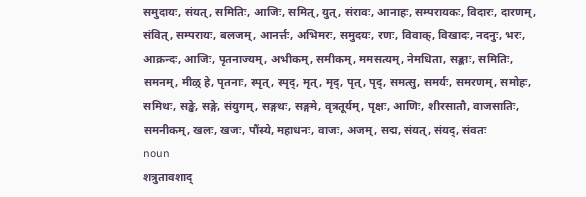समुदायः, संयत्, समितिः, आजिः, समित्, युत्, संरावः, आनाहः, सम्परायकः, विदारः, दारणम्, संवित्, सम्परायः, बलजम्, आनर्त्तः, अभिमरः, समुदयः, रणः, विवाक्, विखादः, नदनुः, भरः, आक्रन्दः, आजिः, पृतनाज्यम्, अभीकम्, समीकम्, ममसत्यम्, नेमधिता, सङ्काः, समितिः, समनम्, मीऴ् हे, पृतनाः, स्पृत्, स्पृद्, मृत्, मृद्, पृत्, पृद्, समत्सु, समर्यः, समरणम्, समोहः, समिथः, सङ्खे, सङ्गे, संयुगम्, सङ्गथः, सङ्गमे, वृत्रतूर्यम्, पृक्षः, आणिः, शीरसातौ, वाजसातिः, समनीकम्, खलः, खजः, पौंस्ये, महाधनः, वाजः, अजम्, सद्म, संयत्, संयद्, संवतः
noun
शत्रुतावशाद्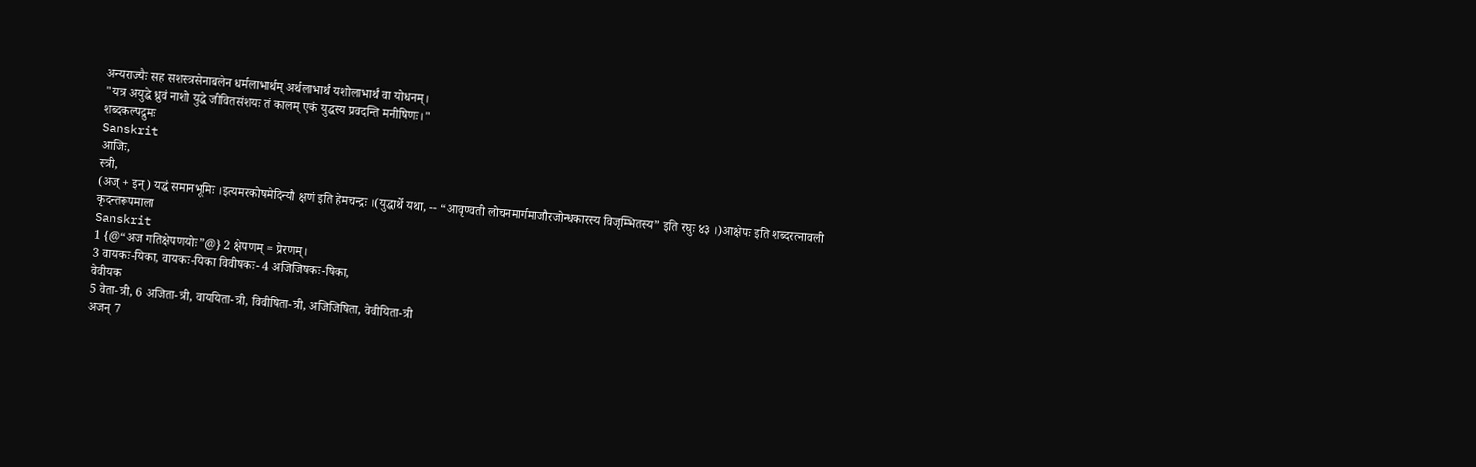अन्यराज्यैः सह सशस्त्रसेनाबलेन धर्मलाभार्थम् अर्थलाभार्थं यशोलाभार्थं वा योधनम्।
"यत्र अयुद्धे ध्रुवं नाशो युद्धे जीवितसंशयः तं कालम् एकं युद्धस्य प्रवदन्ति मनीषिणः।"
शब्दकल्पद्रुमः
Sanskrit
आजिः,
स्त्री,
(अज् + इन्) यद्धं समानभूमिः ।इत्यमरकोषमेदिन्यौ क्षणं इति हेमचन्द्रः ।(युद्धार्थे यथा, -- “आवृण्वती लोचनमार्गमाजौरजोन्धकारस्य विजृम्भितस्य” इति रघुः ४३ ।)आक्षेपः इति शब्दरत्नावली
कृदन्तरूपमाला
Sanskrit
1 {@“अज गतिक्षेपणयोः”@} 2 क्षेपणम् = प्रेरणम्।
3 वायकः-यिका, वायकः-यिका विवीषकः- 4 अजिजिषकः-षिका,
वेवीयक
5 वेता-त्री, 6 अजिता-त्री, वाययिता-त्री, विवीषिता-त्री, अजिजिषिता, वेवीयिता-त्री
अजन् 7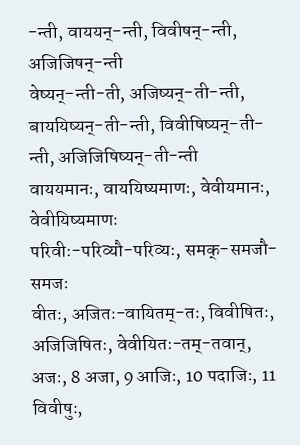-न्ती, वाययन्-न्ती, विवीषन्-न्ती, अजिजिषन्-न्ती
वेष्यन्-न्ती-ती, अजिष्यन्-ती-न्ती, बाययिष्यन्-ती-न्ती, विवीषिष्यन्-ती-न्ती, अजिजिषिष्यन्-ती-न्ती
वाययमानः, वाययिष्यमाणः, वेवीयमानः, वेवीयिष्यमाणः
परिवीः-परिव्यौ-परिव्यः, समक्-समजौ-समजः
वीतः, अजितः-वायितम्-तः, विवीषितः, अजिजिषितः, वेवीयितः-तम्-तवान्, अजः, 8 अजा, 9 आजिः, 10 पदाजिः, 11 विवीषुः,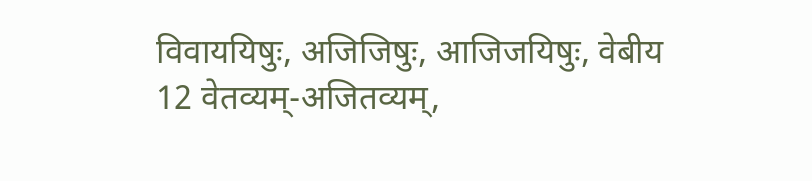विवाययिषुः, अजिजिषुः, आजिजयिषुः, वेबीय
12 वेतव्यम्-अजितव्यम्,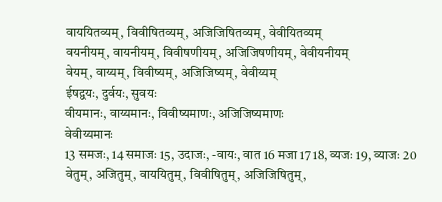वाययितव्यम्, विवीषितव्यम्, अजिजिषितव्यम्, वेवीयितव्यम्
वयनीयम्, वायनीयम्, विवीषणीयम्, अजिजिषणीयम्, वेवीयनीयम्
वेयम्, वाय्यम्, विवीष्यम्, अजिजिष्यम्, वेवीय्यम्
ईषद्वयः, दुर्वयः, सुवयः
वीयमानः, वाय्यमानः, विवीष्यमाणः, अजिजिष्यमाणः
वेवीय्यमानः
13 समजः, 14 समाजः 15, उदाजः, -वायः, वात 16 मजा 17 18, व्यजः 19, व्याजः 20
वेतुम्, अजितुम्, वाययितुम्, विवीषितुम्, अजिजिषितुम्,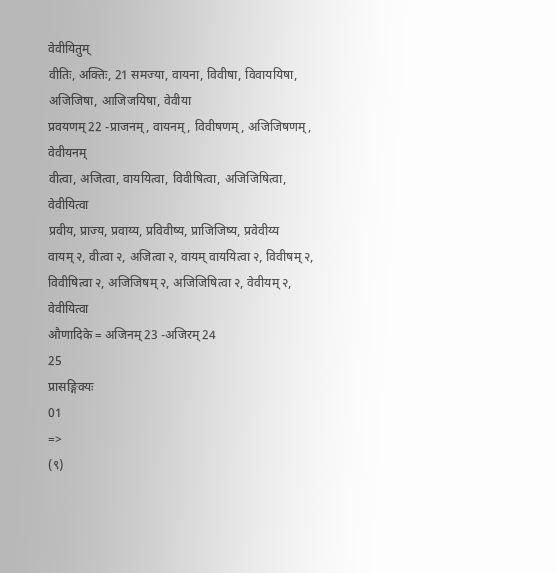वेवीयितुम्
वीतिः, अक्तिः, 21 समज्या, वायना, विवीषा, विवाययिषा, अजिजिषा, आजिजयिषा, वेवीया
प्रवयणम् 22 -प्राजनम्, वायनम्, विवीषणम्, अजिजिषणम्, वेवीयनम्
वीत्वा, अजित्वा, वाययित्वा, विवीषित्वा, अजिजिषित्वा, वेवीयित्वा
प्रवीय, प्राज्य, प्रवाय्य, प्रविवीष्य, प्राजिजिष्य, प्रवेवीय्य
वायम् २, वीत्वा २, अजित्वा २, वायम् वाययित्वा २, विवीषम् २, विवीषित्वा २, अजिजिषम् २, अजिजिषित्वा २, वेवीयम् २, वेवीयित्वा
औणादिके = अजिनम् 23 -अजिरम् 24
25
प्रासङ्गिक्यः
01
=>
(९)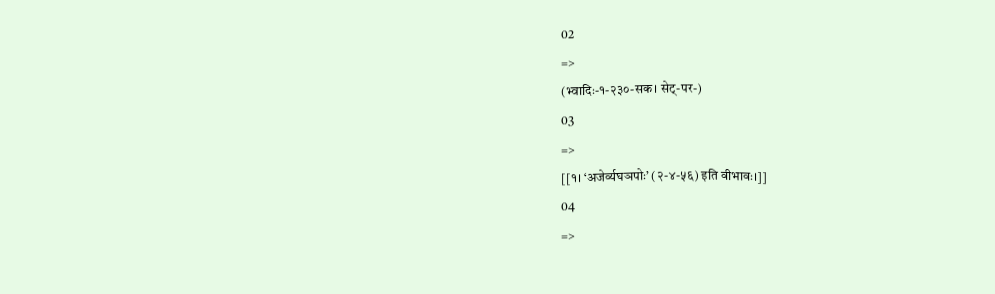02
=>
(भ्वादिः-१-२३०-सक। सेट्-पर-)
03
=>
[[१। ‘अजेर्व्यघञपोः’ (२-४-५६) इति वीभावः।]]
04
=>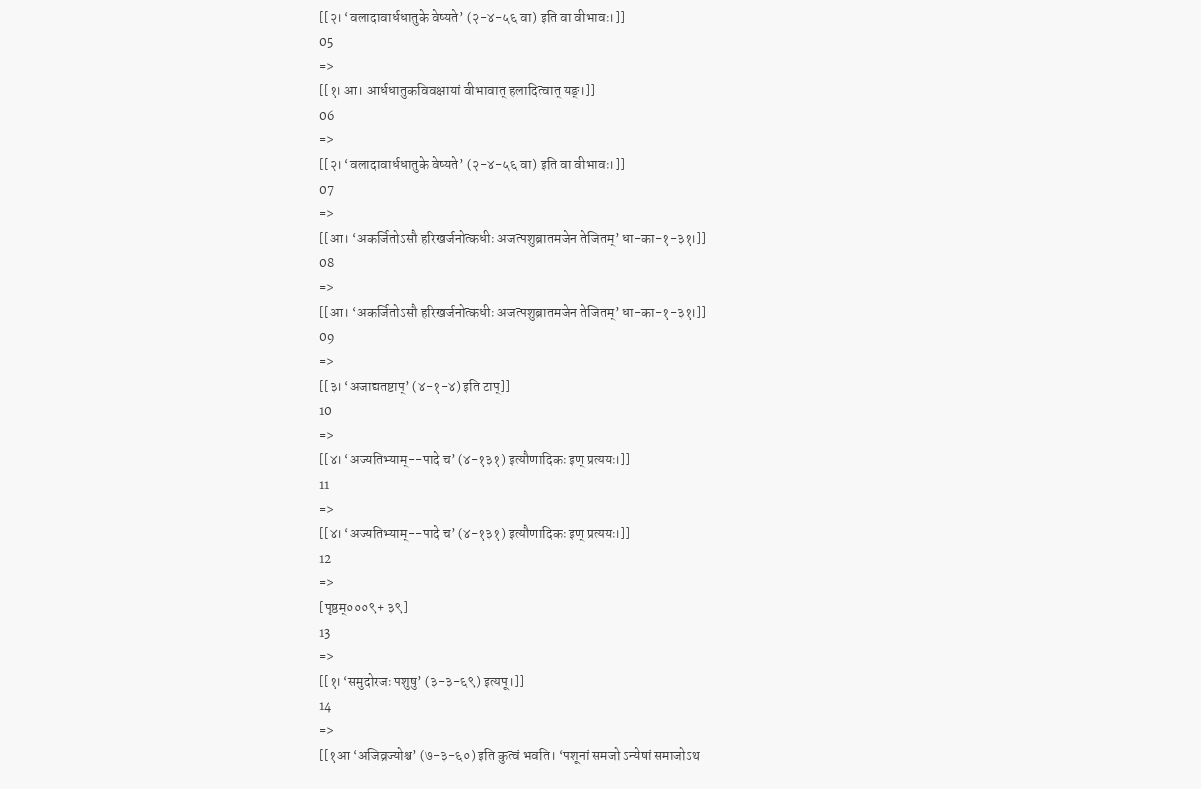[[२। ‘वलादावार्धधातुके वेष्यते’ (२-४-५६ वा) इति वा वीभावः।]]
05
=>
[[१। आ। आर्धधातुकविवक्षायां वीभावात् हलादित्वात् यङ्।]]
06
=>
[[२। ‘वलादावार्धधातुके वेष्यते’ (२-४-५६ वा) इति वा वीभावः।]]
07
=>
[[आ। ‘अकर्जितोऽसौ हरिखर्जनोत्कधीः अजत्पशुब्रातमजेन तेजितम्’ धा-का-१-३१।]]
08
=>
[[आ। ‘अकर्जितोऽसौ हरिखर्जनोत्कधीः अजत्पशुब्रातमजेन तेजितम्’ धा-का-१-३१।]]
09
=>
[[३। ‘अजाद्यतष्टाप्’ (४-१-४) इति टाप्]]
10
=>
[[४। ‘अज्यतिभ्याम्--पादे च’ (४-१३१) इत्यौणादिकः इण् प्रत्ययः।]]
11
=>
[[४। ‘अज्यतिभ्याम्--पादे च’ (४-१३१) इत्यौणादिकः इण् प्रत्ययः।]]
12
=>
[पृष्ठम्०००९+ ३९]
13
=>
[[१। ‘समुदोरजः पशुषु’ (३-३-६९) इत्यपू।]]
14
=>
[[१आ ‘अजिव्रज्योश्च’ (७-३-६०) इति कुत्वं भवति। ‘पशूनां समजो ऽन्येषां समाजोऽथ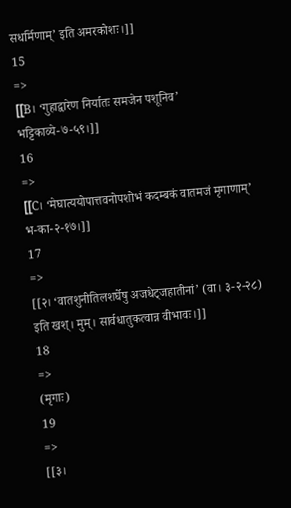सधर्मिणाम्’ इति अमरकोशः।]]
15
=>
[[B। ‘गुहाद्वारेण निर्यातः समजेन पशूनिव’ भट्टिकाव्ये-७-५९।]]
16
=>
[[C। ‘मेघात्ययोपात्तवनोपशोभं कदम्बकं वातमजं मृगाणाम्’ भ-का-२-१७।]]
17
=>
[[२। ‘वातशुनीतिलशर्घेषु अजधेट्जहातीनां’ (वा। ३-२-२८) इति खश्। मुम्। सार्वधातुकत्वान्न वीभावः।]]
18
=>
(मृगाः)
19
=>
[[३।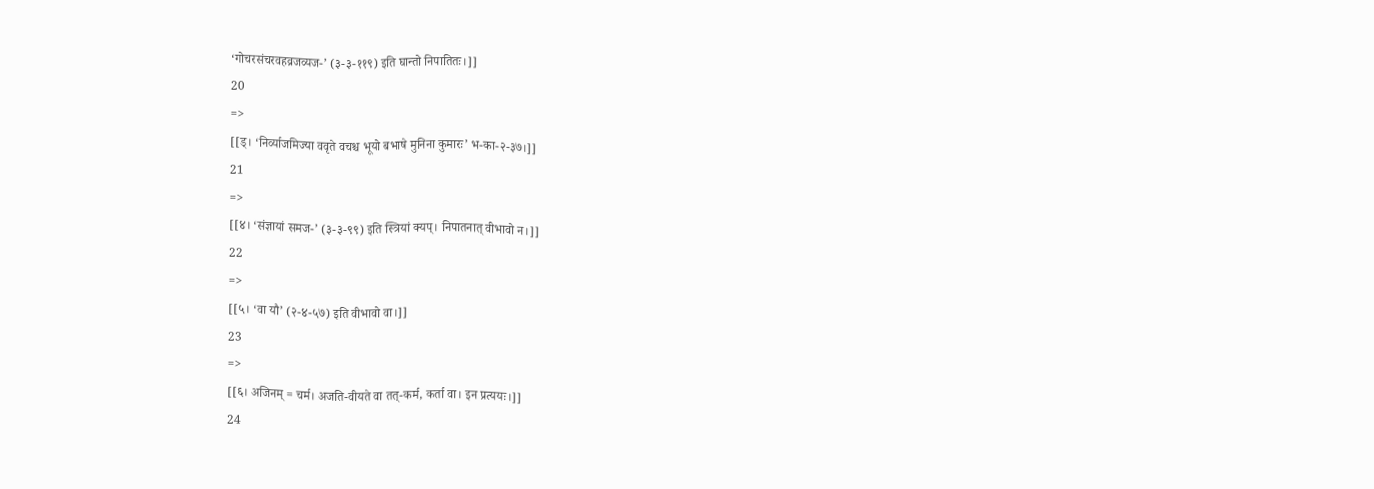‘गोचरसंचरवहव्रजव्यज-’ (३-३-११९) इति घान्तो निपातितः।]]
20
=>
[[ड्। ‘निर्व्याजमिज्या ववृते वचश्च भूयो बभाषे मुनिना कुमारः’ भ-का-२-३७।]]
21
=>
[[४। ‘संज्ञायां समज-’ (३-३-९९) इति स्त्रियां क्यप्। निपातनात् वीभावो न।]]
22
=>
[[५। ‘वा यौ’ (२-४-५७) इति वीभावो वा।]]
23
=>
[[६। अजिनम् = चर्म। अजति-वीयते वा तत्-कर्म, कर्ता वा। इन प्रत्ययः।]]
24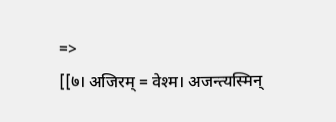=>
[[७। अजिरम् = वेश्म। अजन्त्यस्मिन्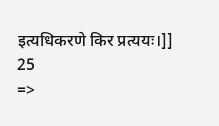इत्यधिकरणे किर प्रत्ययः।]]
25
=>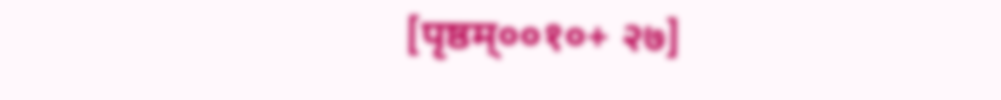[पृष्ठम्००१०+ २७]